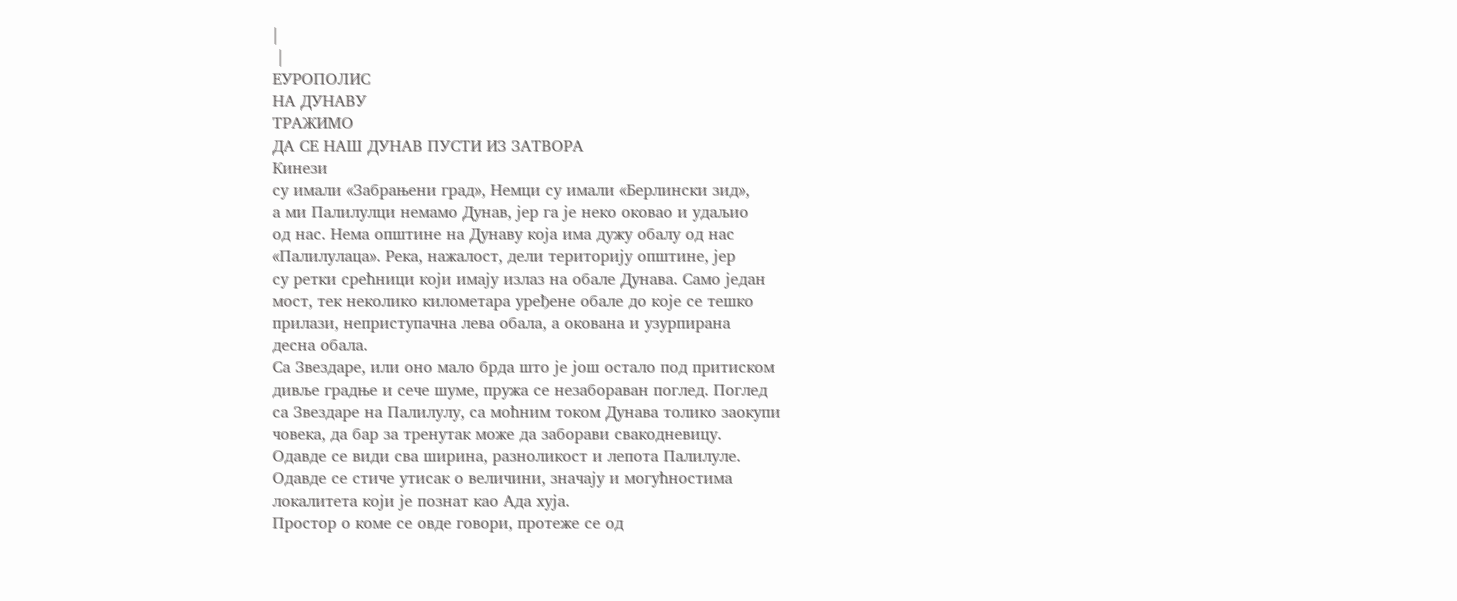|
 |
ЕУРОПОЛИС
НА ДУНАВУ
ТРАЖИМО
ДА СЕ НАШ ДУНАВ ПУСТИ ИЗ ЗАТВОРА
Кинези
су имали «Забрањени град», Немци су имали «Берлински зид»,
а ми Палилулци немамо Дунав, јер га је неко оковао и удаљио
од нас. Нема општине на Дунаву која има дужу обалу од нас
«Палилулаца». Река, нажалост, дели територију општине, јер
су ретки срећници који имају излаз на обале Дунава. Само један
мост, тек неколико километара уређене обале до које се тешко
прилази, неприступачна лева обала, а окована и узурпирана
десна обала.
Са Звездаре, или оно мало брда што је још остало под притиском
дивље градње и сече шуме, пружа се незабораван поглед. Поглед
са Звездаре на Палилулу, са моћним током Дунава толико заокупи
човека, да бар за тренутак може да заборави свакодневицу.
Одавде се види сва ширина, разноликост и лепота Палилуле.
Одавде се стиче утисак о величини, значају и могућностима
локалитета који је познат као Ада хуја.
Простор о коме се овде говори, протеже се од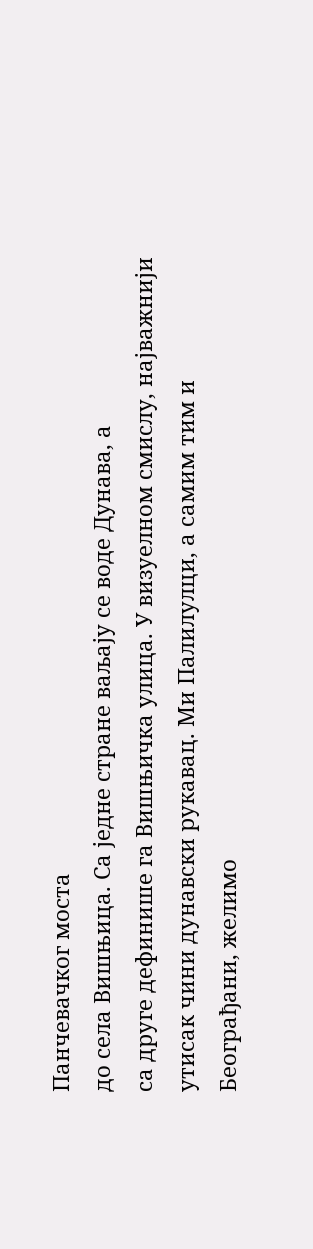Панчевачког моста
до села Вишњица. Са једне стране ваљају се воде Дунава, а
са друге дефинише га Вишњичка улица. У визуелном смислу, најважнији
утисак чини дунавски рукавац. Ми Палилулци, а самим тим и
Београђани, желимо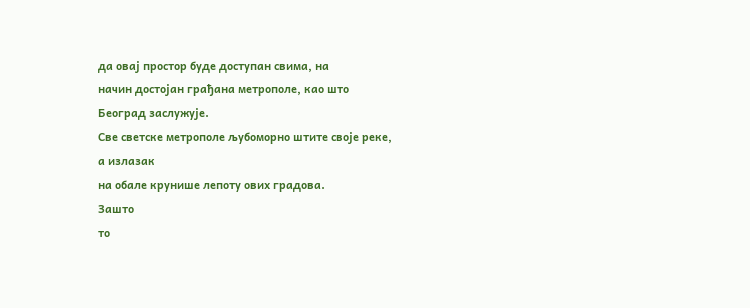да овај простор буде доступан свима, на
начин достојан грађана метрополе, као што Београд заслужује.
Све светске метрополе љубоморно штите своје реке, а излазак
на обале крунише лепоту ових градова.
Зашто
то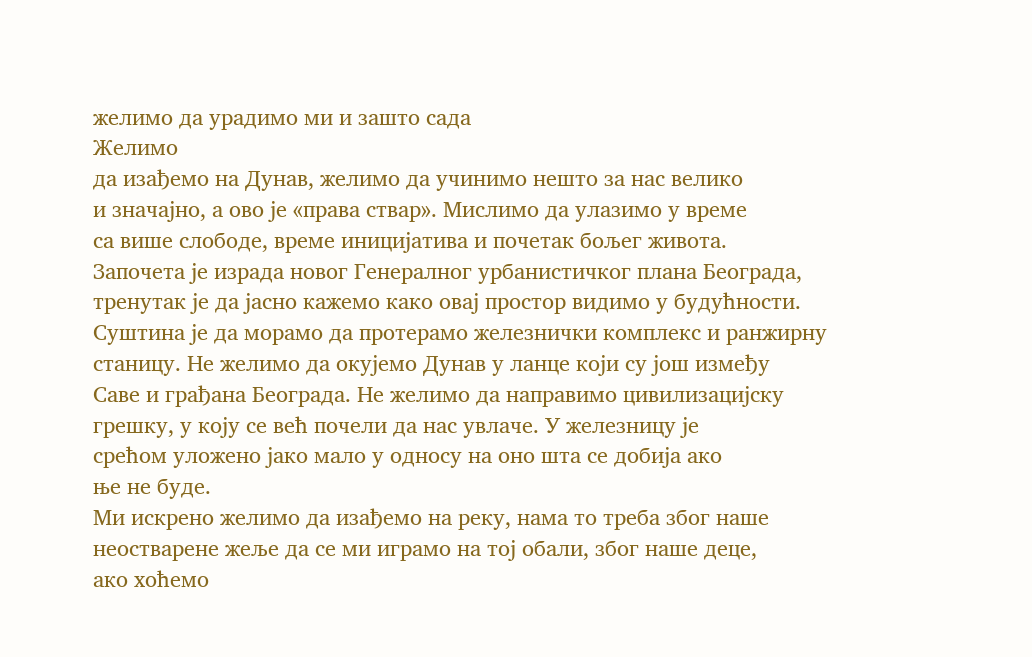желимо да урадимо ми и зашто сада
Желимо
да изађемо на Дунав, желимо да учинимо нешто за нас велико
и значајно, а ово је «права ствар». Мислимо да улазимо у време
са више слободе, време иницијатива и почетак бољег живота.
Започета је израда новог Генералног урбанистичког плана Београда,
тренутак је да јасно кажемо како овај простор видимо у будућности.
Суштина је да морамо да протерамо железнички комплекс и ранжирну
станицу. Не желимо да окујемо Дунав у ланце који су још између
Саве и грађана Београда. Не желимо да направимо цивилизацијску
грешку, у коју се већ почели да нас увлаче. У железницу је
срећом уложено јако мало у односу на оно шта се добија ако
ње не буде.
Ми искрено желимо да изађемо на реку, нама то треба због наше
неостварене жеље да се ми играмо на тој обали, због наше деце,
ако хоћемо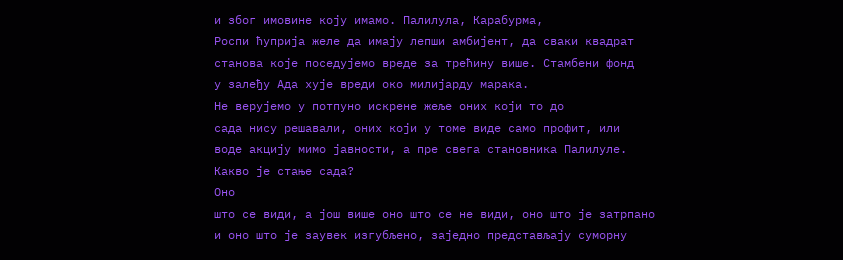и због имовине коју имамо. Палилула, Карабурма,
Роспи ћуприја желе да имају лепши амбијент, да сваки квадрат
станова које поседујемо вреде за трећину више. Стамбени фонд
у залеђу Ада хује вреди око милијарду марака.
Не верујемо у потпуно искрене жеље оних који то до
сада нису решавали, оних који у томе виде само профит, или
воде акцију мимо јавности, а пре свега становника Палилуле.
Какво је стање сада?
Оно
што се види, а још више оно што се не види, оно што је затрпано
и оно што је заувек изгубљено, заједно представљају суморну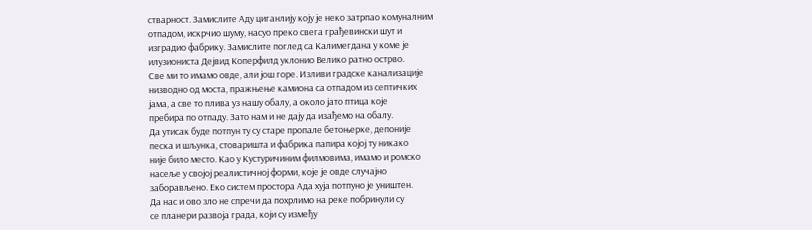стварност. Замислите Аду циганлију коју је неко затрпао комуналним
отпадом, искрчио шуму, насуо преко свега грађевински шут и
изградио фабрику. Замислите поглед са Калимегдана у коме је
илузиониста Дејвид Коперфилд уклонио Велико ратно острво.
Све ми то имамо овде, али још горе. Изливи градске канализације
низводно од моста, пражњење камиона са отпадом из септичких
јама, а све то плива уз нашу обалу, а около јато птица које
пребира по отпаду. Зато нам и не дају да изађемо на обалу.
Да утисак буде потпун ту су старе пропале бетоњерке, депоније
песка и шљунка, стоваришта и фабрика папира којој ту никако
није било место. Као у Кустуричиним филмовима, имамо и ромско
насеље у својој реалистичној форми, које је овде случајно
заборављено. Еко систем простора Ада хуја потпуно је уништен.
Да нас и ово зло не спречи да похрлимо на реке побринули су
се планери развоја града, који су између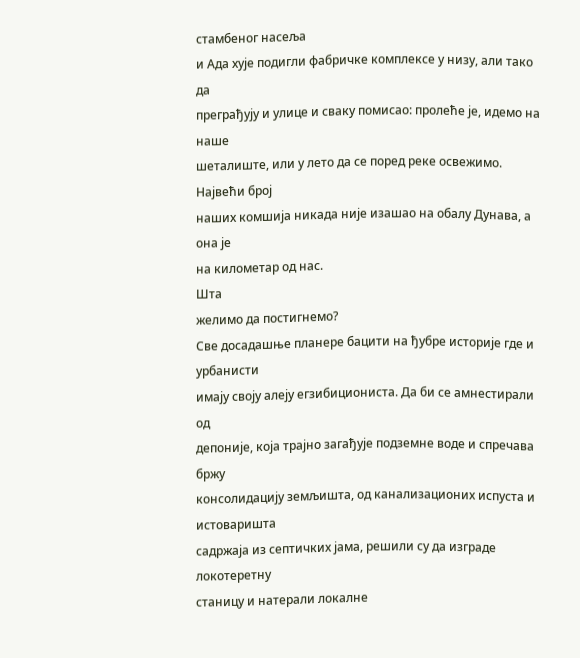стамбеног насеља
и Ада хује подигли фабричке комплексе у низу, али тако да
преграђују и улице и сваку помисао: пролеће је, идемо на наше
шеталиште, или у лето да се поред реке освежимо. Највећи број
наших комшија никада није изашао на обалу Дунава, а она је
на километар од нас.
Шта
желимо да постигнемо?
Све досадашње планере бацити на ђубре историје где и урбанисти
имају своју алеју егзибициониста. Да би се амнестирали од
депоније, која трајно загађује подземне воде и спречава бржу
консолидацију земљишта, од канализационих испуста и истоваришта
садржаја из септичких јама, решили су да изграде локотеретну
станицу и натерали локалне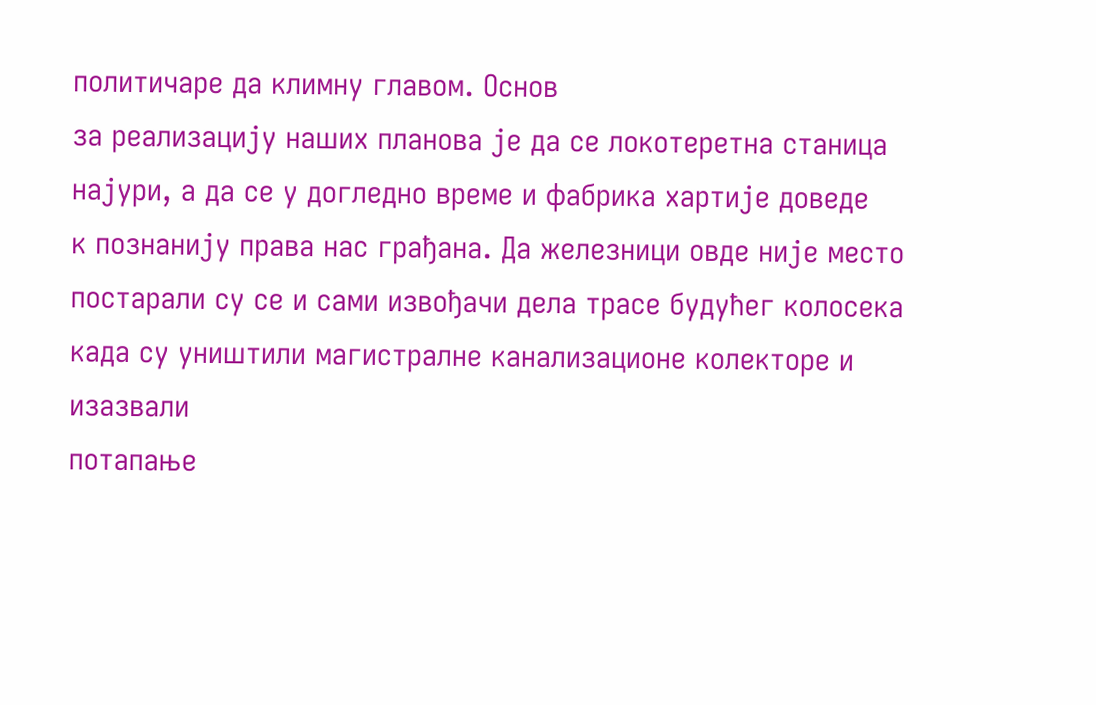политичаре да климну главом. Основ
за реализацију наших планова је да се локотеретна станица
најури, а да се у догледно време и фабрика хартије доведе
к познанију права нас грађана. Да железници овде није место
постарали су се и сами извођачи дела трасе будућег колосека
када су уништили магистралне канализационе колекторе и изазвали
потапање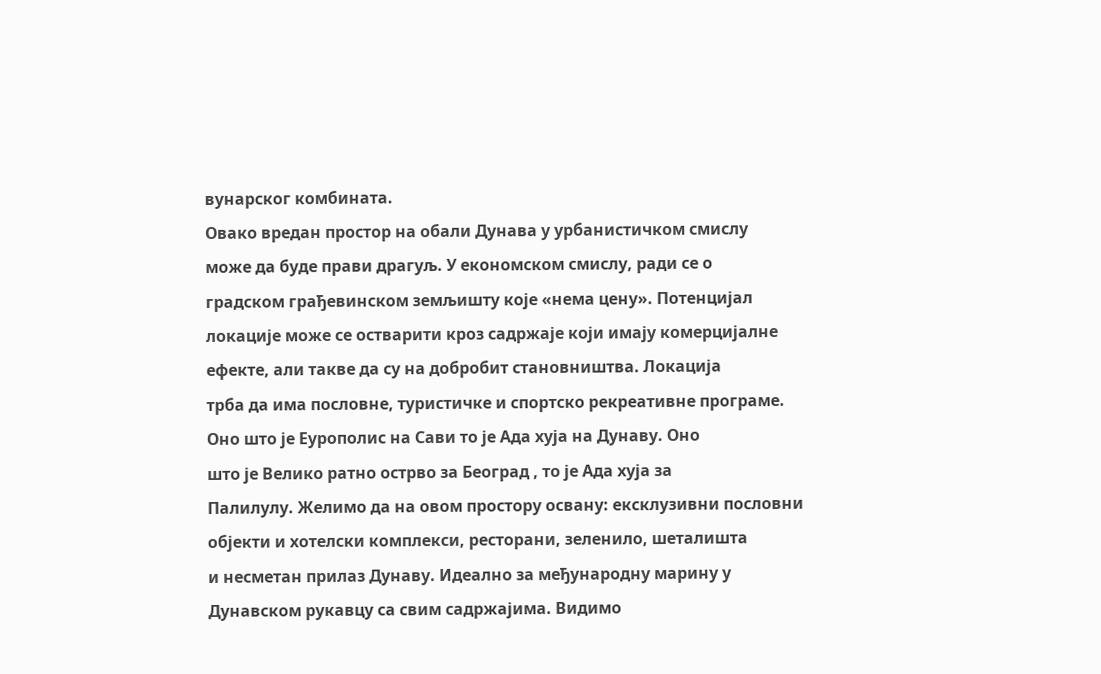вунарског комбината.
Овако вредан простор на обали Дунава у урбанистичком смислу
може да буде прави драгуљ. У економском смислу, ради се о
градском грађевинском земљишту које «нема цену». Потенцијал
локације може се остварити кроз садржаје који имају комерцијалне
ефекте, али такве да су на добробит становништва. Локација
трба да има пословне, туристичке и спортско рекреативне програме.
Оно што је Еурополис на Сави то је Ада хуја на Дунаву. Оно
што је Велико ратно острво за Београд , то је Ада хуја за
Палилулу. Желимо да на овом простору освану: ексклузивни пословни
објекти и хотелски комплекси, ресторани, зеленило, шеталишта
и несметан прилаз Дунаву. Идеално за међународну марину у
Дунавском рукавцу са свим садржајима. Видимо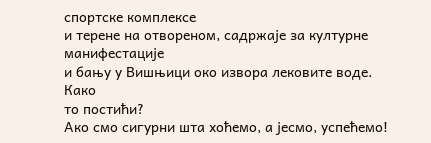спортске комплексе
и терене на отвореном, садржаје за културне манифестације
и бању у Вишњици око извора лековите воде.
Како
то постићи?
Ако смо сигурни шта хоћемо, а јесмо, успећемо!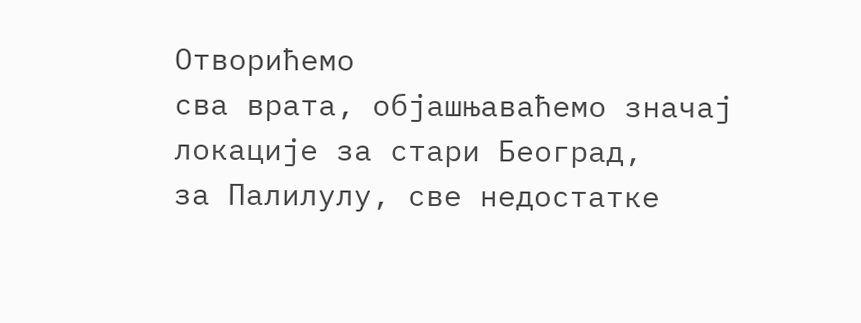Отворићемо
сва врата, објашњаваћемо значај локације за стари Београд,
за Палилулу, све недостатке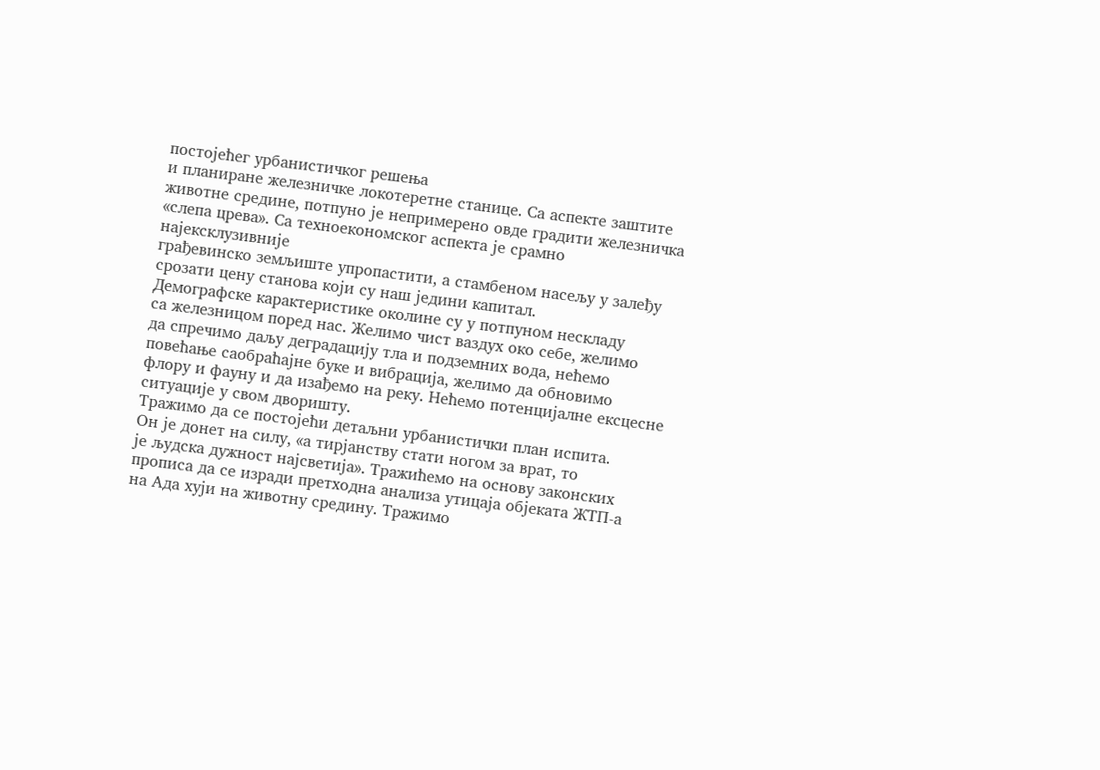постојећег урбанистичког решења
и планиране железничке локотеретне станице. Са аспекте заштите
животне средине, потпуно је непримерено овде градити железничка
«слепа црева». Са техноекономског аспекта је срамно најексклузивније
грађевинско земљиште упропастити, а стамбеном насељу у залеђу
срозати цену станова који су наш једини капитал.
Демографске карактеристике околине су у потпуном нескладу
са железницом поред нас. Желимо чист ваздух око себе, желимо
да спречимо даљу деградацију тла и подземних вода, нећемо
повећање саобраћајне буке и вибрација, желимо да обновимо
флору и фауну и да изађемо на реку. Нећемо потенцијалне ексцесне
ситуације у свом дворишту.
Тражимо да се постојећи детаљни урбанистички план испита.
Он је донет на силу, «а тирјанству стати ногом за врат, то
је људска дужност најсветија». Тражићемо на основу законских
прописа да се изради претходна анализа утицаја објеката ЖТП-а
на Ада хуји на животну средину. Тражимо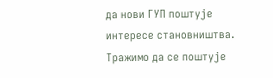да нови ГУП поштује
интересе становништва.
Тражимо да се поштује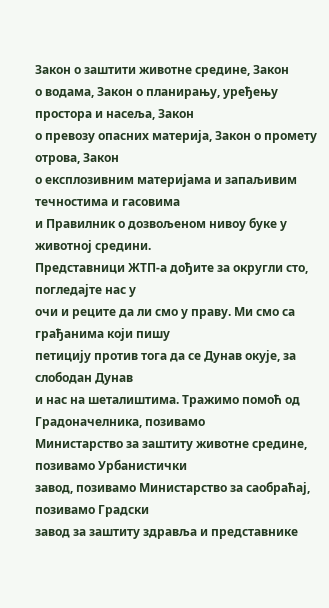Закон о заштити животне средине, Закон
о водама, Закон о планирању, уређењу простора и насеља, Закон
о превозу опасних материја, Закон о промету отрова, Закон
о експлозивним материјама и запаљивим течностима и гасовима
и Правилник о дозвољеном нивоу буке у животној средини.
Представници ЖТП-а дођите за округли сто, погледајте нас у
очи и реците да ли смо у праву. Ми смо са грађанима који пишу
петицију против тога да се Дунав окује, за слободан Дунав
и нас на шеталиштима. Тражимо помоћ од Градоначелника, позивамо
Министарство за заштиту животне средине, позивамо Урбанистички
завод, позивамо Министарство за саобраћај, позивамо Градски
завод за заштиту здравља и представнике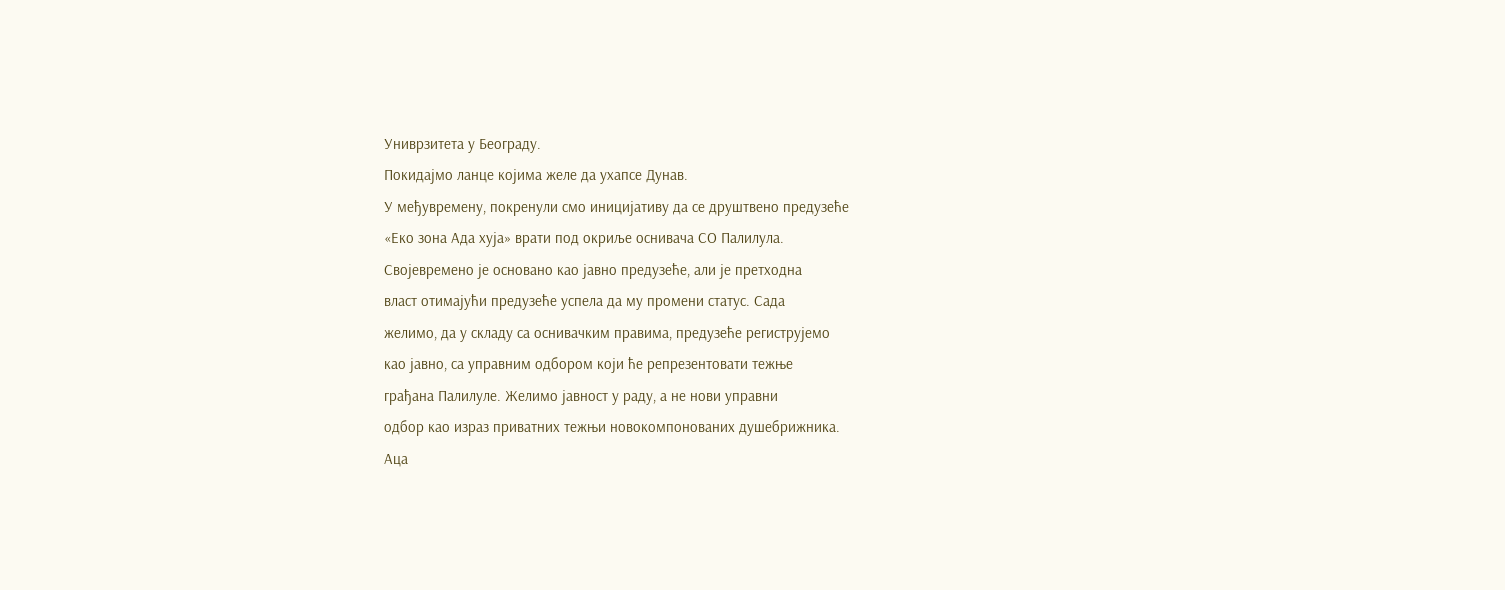Униврзитета у Београду.
Покидајмо ланце којима желе да ухапсе Дунав.
У међувремену, покренули смо иницијативу да се друштвено предузеће
«Еко зона Ада хуја» врати под окриље оснивача СО Палилула.
Својевремено је основано као јавно предузеће, али је претходна
власт отимајући предузеће успела да му промени статус. Сада
желимо, да у складу са оснивачким правима, предузеће региструјемо
као јавно, са управним одбором који ће репрезентовати тежње
грађана Палилуле. Желимо јавност у раду, а не нови управни
одбор као израз приватних тежњи новокомпонованих душебрижника.
Аца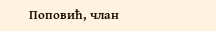Поповић, члан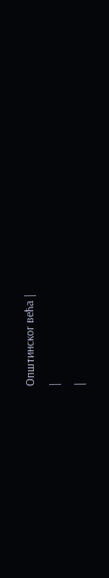Општинског већа |
|
|